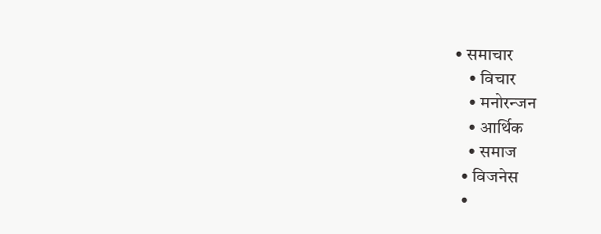• समाचार
    • विचार
    • मनोरन्जन
    • आर्थिक
    • समाज
  • विजनेस
  •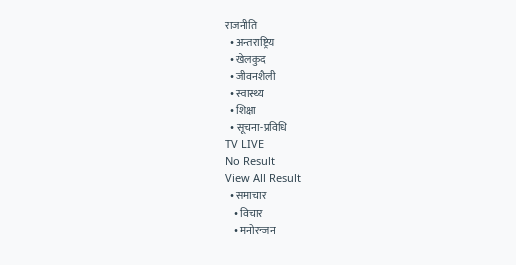राजनीति
  • अन्तराष्ट्रिय
  • खेलकुद
  • जीवनशैली
  • स्वास्थ्य
  • शिक्षा
  • सूचना-प्रविधि
TV LIVE
No Result
View All Result
  • समाचार
    • विचार
    • मनोरन्जन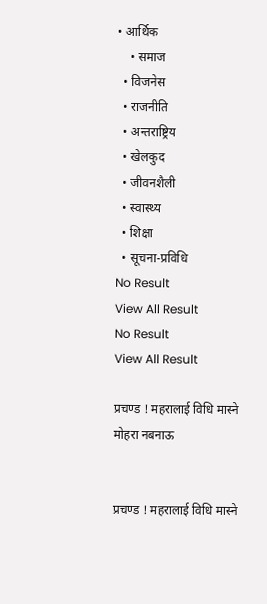• आर्थिक
    • समाज
  • विजनेस
  • राजनीति
  • अन्तराष्ट्रिय
  • खेलकुद
  • जीवनशैली
  • स्वास्थ्य
  • शिक्षा
  • सूचना-प्रविधि
No Result
View All Result
No Result
View All Result

प्रचण्ड ! महरालाई विधि मास्ने मोहरा नबनाऊ


प्रचण्ड ! महरालाई विधि मास्ने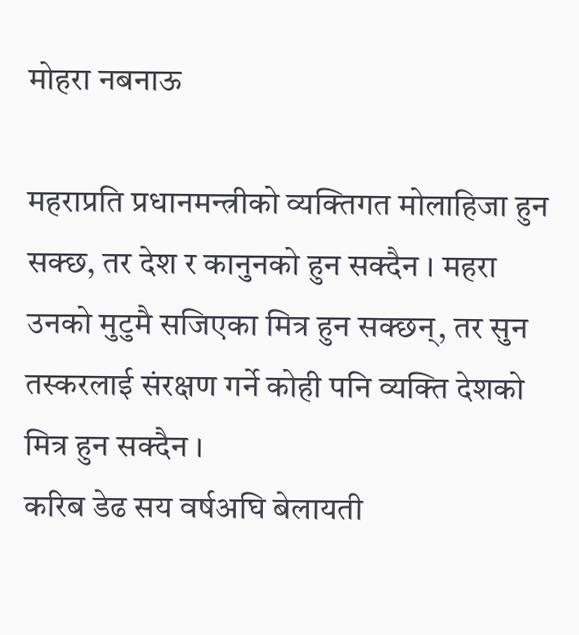मोहरा नबनाऊ

महराप्रति प्रधानमन्त्रीको व्यक्तिगत मोलाहिजा हुन सक्छ, तर देश र कानुनको हुन सक्दैन । महरा उनको मुटुमै सजिएका मित्र हुन सक्छन्, तर सुन तस्करलाई संरक्षण गर्ने कोही पनि व्यक्ति देशको मित्र हुन सक्दैन ।
करिब डेढ सय वर्षअघि बेलायती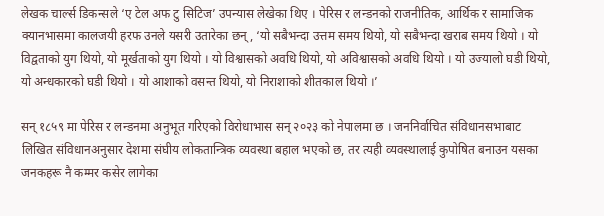लेखक चार्ल्स डिकन्सले ‘ए टेल अफ टु सिटिज’ उपन्यास लेखेका थिए । पेरिस र लन्डनको राजनीतिक, आर्थिक र सामाजिक क्यानभासमा कालजयी हरफ उनले यसरी उतारेका छन्, ‘यो सबैभन्दा उत्तम समय थियो, यो सबैभन्दा खराब समय थियो । यो विद्वताको युग थियो, यो मूर्खताको युग थियो । यो विश्वासको अवधि थियो, यो अविश्वासको अवधि थियो । यो उज्यालो घडी थियो, यो अन्धकारको घडी थियो । यो आशाको वसन्त थियो, यो निराशाको शीतकाल थियो ।’

सन् १८५९ मा पेरिस र लन्डनमा अनुभूत गरिएको विरोधाभास सन् २०२३ को नेपालमा छ । जननिर्वाचित संविधानसभाबाट लिखित संविधानअनुसार देशमा संघीय लोकतान्त्रिक व्यवस्था बहाल भएको छ, तर त्यही व्यवस्थालाई कुपोषित बनाउन यसका जनकहरू नै कम्मर कसेर लागेका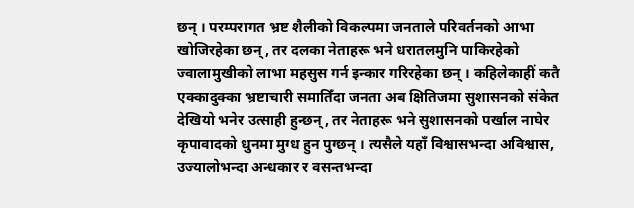छन् । परम्परागत भ्रष्ट शैलीको विकल्पमा जनताले परिवर्तनको आभा खोजिरहेका छन्, तर दलका नेताहरू भने धरातलमुनि पाकिरहेको ज्वालामुखीको लाभा महसुस गर्न इन्कार गरिरहेका छन् । कहिलेकाहीं कतै एक्कादुक्का भ्रष्टाचारी समातिँदा जनता अब क्षितिजमा सुशासनको संकेत देखियो भनेर उत्साही हुन्छन्, तर नेताहरू भने सुशासनको पर्खाल नाघेर कृपावादको धुनमा मुग्ध हुन पुग्छन् । त्यसैले यहाँ विश्वासभन्दा अविश्वास, उज्यालोभन्दा अन्धकार र वसन्तभन्दा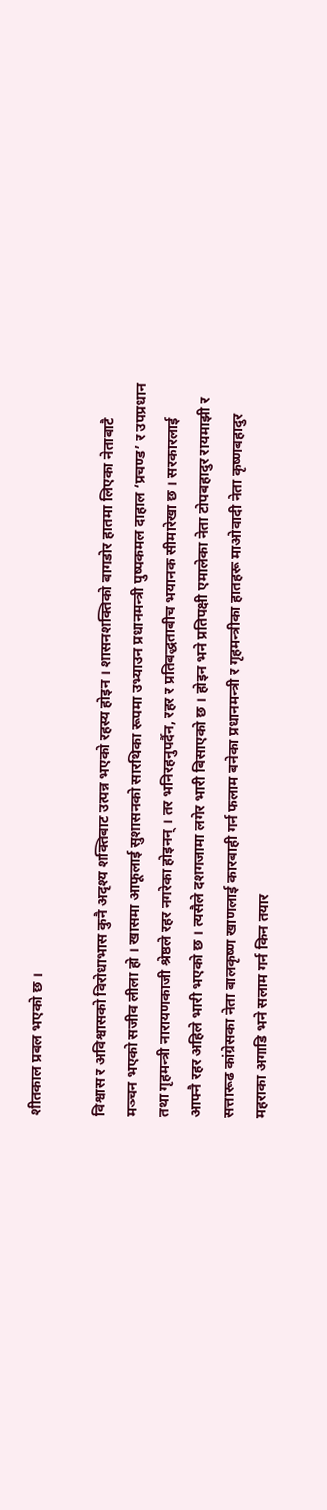शीतकाल प्रबल भएको छ ।

विश्वास र अविश्वासको विरोधाभास कुनै अदृश्य शक्तिबाट उत्पन्न भएको रहस्य होइन । शासनशक्तिको बागडोर हातमा लिएका नेताबाटै मञ्चन भएको सजीव लीला हो । खासमा आफूलाई सुशासनको सारथिका रूपमा उभ्याउन प्रधानमन्त्री पुष्पकमल दाहाल ‘प्रचण्ड’ र उपप्रधान तथा गृहमन्त्री नारायणकाजी श्रेष्ठले रहर नगरेका होइनन् । तर भनिरहनुपर्दैन, रहर र प्रतिबद्धताबीच भयानक सीमारेखा छ । सरकारलाई आफ्नै रहर अहिले भारी भएको छ । त्यसैले दशगजामा लगेर भारी बिसाएको छ । होइन भने प्रतिपक्षी एमालेका नेता टोपबहादुर रायमाझी र सत्तारूढ कांग्रेसका नेता बालकृष्ण खाणलाई कारबाही गर्न फलाम बनेका प्रधानमन्त्री र गृहमन्त्रीका हातहरू माओवादी नेता कृष्णबहादुर महराका अगाडि भने सलाम गर्न किन तयार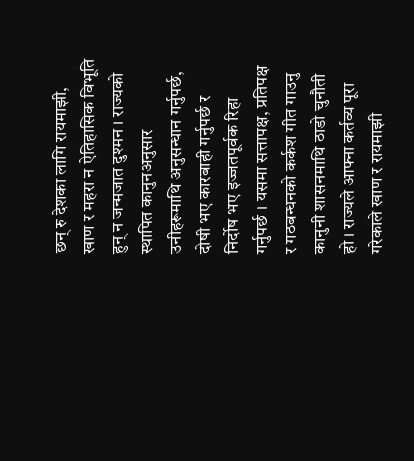छन् रु देशका लागि रायमाझी, खाण र महरा न ऐतिहासिक विभूति हुन् न जन्मजात दुश्मन । राज्यको स्थापित कानुनअनुसार उनीहरूमाथि अनुसन्धान गर्नुपर्छ, दोषी भए कारबाही गर्नुपर्छ र निर्दोष भए इज्जतपूर्वक रिहा गर्नुपर्छ । यसमा सत्तापक्ष, प्रतिपक्ष र गठबन्धनको कर्कश गीत गाउनु कानुनी शासनमाथि ठाडो चुनौती हो । राज्यले आफ्ना कर्तव्य पूरा गरेकाले खाण र रायमाझी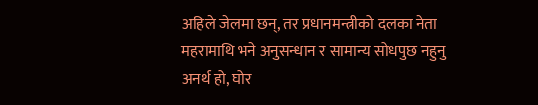अहिले जेलमा छन्, तर प्रधानमन्त्रीको दलका नेता महरामाथि भने अनुसन्धान र सामान्य सोधपुछ नहुनु अनर्थ हो, घोर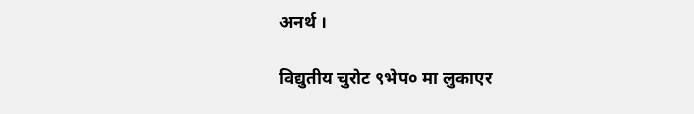अनर्थ ।

विद्युतीय चुरोट ९भेप० मा लुकाएर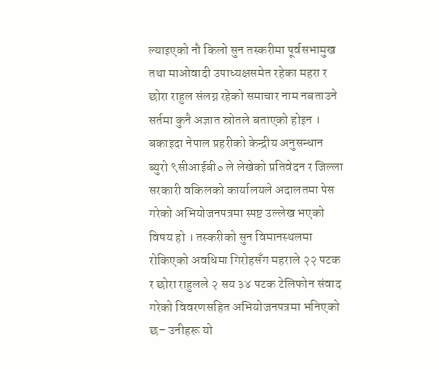ल्याइएको नौ किलो सुन तस्करीमा पूर्वसभामुख तथा माओवादी उपाध्यक्षसमेत रहेका महरा र छोरा राहुल संलग्न रहेको समाचार नाम नबताउने सर्तमा कुनै अज्ञात स्रोतले बताएको होइन । बकाइदा नेपाल प्रहरीको केन्द्रीय अनुसन्धान ब्युरो ९सीआईबी० ले लेखेको प्रतिवेदन र जिल्ला सरकारी वकिलको कार्यालयले अदालतमा पेस गरेको अभियोजनपत्रमा स्पष्ट उल्लेख भएको विषय हो । तस्करीको सुन विमानस्थलमा रोकिएको अवधिमा गिरोहसँग महराले २२ पटक र छोरा राहुलले २ सय ३४ पटक टेलिफोन संवाद गरेको विवरणसहित अभियोजनपत्रमा भनिएको छ– उनीहरू यो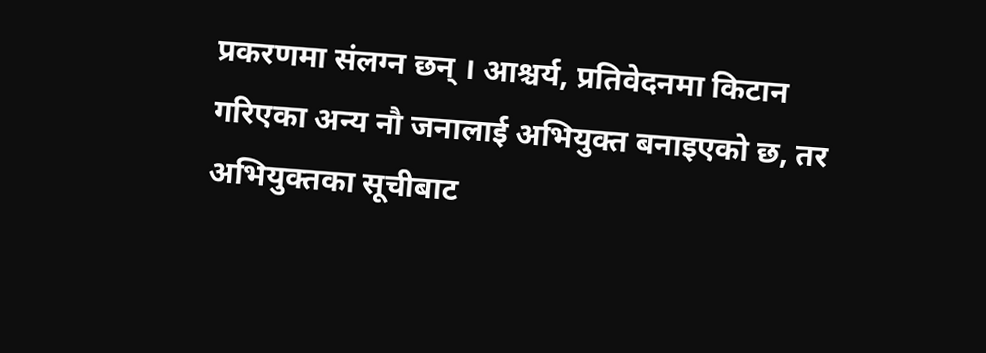प्रकरणमा संलग्न छन् । आश्चर्य, प्रतिवेदनमा किटान गरिएका अन्य नौ जनालाई अभियुक्त बनाइएको छ, तर अभियुक्तका सूचीबाट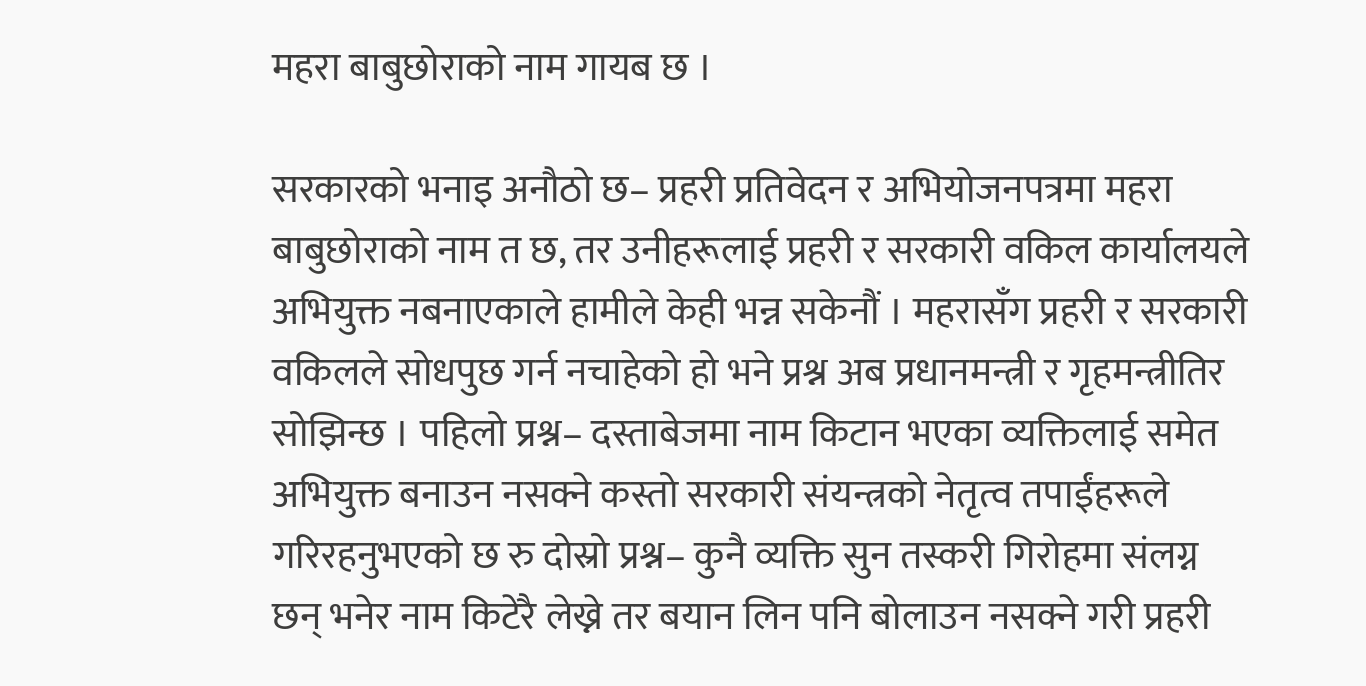महरा बाबुछोराको नाम गायब छ ।

सरकारको भनाइ अनौठो छ– प्रहरी प्रतिवेदन र अभियोजनपत्रमा महरा बाबुछोराको नाम त छ, तर उनीहरूलाई प्रहरी र सरकारी वकिल कार्यालयले अभियुक्त नबनाएकाले हामीले केही भन्न सकेनौं । महरासँग प्रहरी र सरकारी वकिलले सोधपुछ गर्न नचाहेको हो भने प्रश्न अब प्रधानमन्त्री र गृहमन्त्रीतिर सोझिन्छ । पहिलो प्रश्न– दस्ताबेजमा नाम किटान भएका व्यक्तिलाई समेत अभियुक्त बनाउन नसक्ने कस्तो सरकारी संयन्त्रको नेतृत्व तपाईंहरूले गरिरहनुभएको छ रु दोस्रो प्रश्न– कुनै व्यक्ति सुन तस्करी गिरोहमा संलग्न छन् भनेर नाम किटेरै लेख्ने तर बयान लिन पनि बोलाउन नसक्ने गरी प्रहरी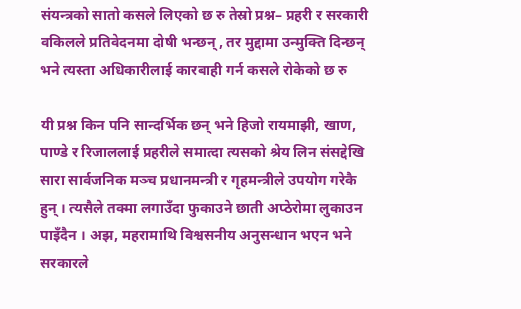संयन्त्रको सातो कसले लिएको छ रु तेस्रो प्रश्न– प्रहरी र सरकारी वकिलले प्रतिवेदनमा दोषी भन्छन्, तर मुद्दामा उन्मुक्ति दिन्छन् भने त्यस्ता अधिकारीलाई कारबाही गर्न कसले रोकेको छ रु

यी प्रश्न किन पनि सान्दर्भिक छन् भने हिजो रायमाझी, खाण, पाण्डे र रिजाललाई प्रहरीले समात्दा त्यसको श्रेय लिन संसद्देखि सारा सार्वजनिक मञ्च प्रधानमन्त्री र गृहमन्त्रीले उपयोग गरेकै हुन् । त्यसैले तक्मा लगाउँदा फुकाउने छाती अप्ठेरोमा लुकाउन पाइँदैन । अझ, महरामाथि विश्वसनीय अनुसन्धान भएन भने सरकारले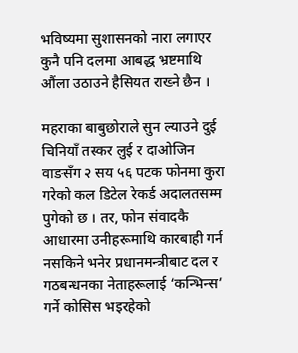भविष्यमा सुशासनको नारा लगाएर कुनै पनि दलमा आबद्ध भ्रष्टमाथि औंला उठाउने हैसियत राख्ने छैन ।

महराका बाबुछोराले सुन ल्याउने दुई चिनियाँ तस्कर लुई र दाओजिन वाङसँग २ सय ५६ पटक फोनमा कुरा गरेको कल डिटेल रेकर्ड अदालतसम्म पुगेको छ । तर, फोन संवादकै आधारमा उनीहरूमाथि कारबाही गर्न नसकिने भनेर प्रधानमन्त्रीबाट दल र गठबन्धनका नेताहरूलाई ‘कन्भिन्स’ गर्ने कोसिस भइरहेको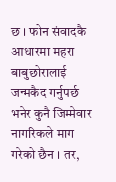छ । फोन संवादकै आधारमा महरा बाबुछोरालाई जन्मकैद गर्नुपर्छ भनेर कुनै जिम्मेवार नागरिकले माग गरेको छैन । तर,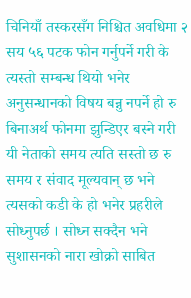चिनियाँ तस्करसँग निश्चित अवधिमा २ सय ५६ पटक फोन गर्नुपर्ने गरी के त्यस्तो सम्बन्ध थियो भनेर अनुसन्धानको विषय बन्नु नपर्ने हो रु बिनाअर्थ फोनमा झुन्डिएर बस्ने गरी यी नेताको समय त्यति सस्तो छ रु समय र संवाद मूल्यवान् छ भने त्यसको कडी के हो भनेर प्रहरीले सोध्नुपर्छ । सोध्न सक्दैन भने सुशासनको नारा खोक्रो साबित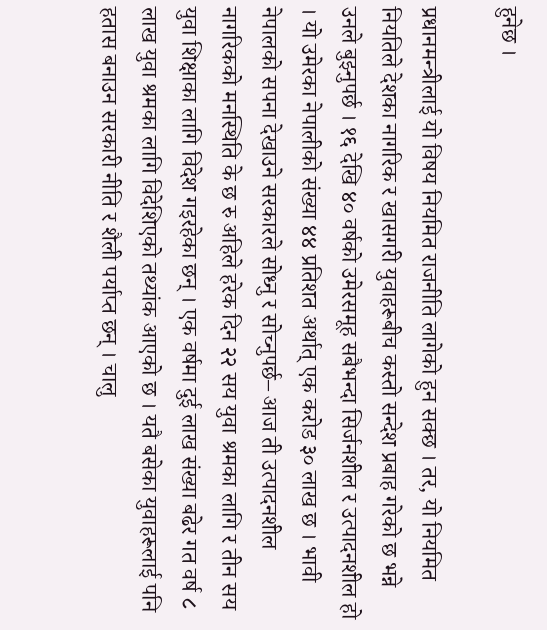हुनेछ ।

प्रधानमन्त्रीलाई यो विषय नियमित राजनीति लागेको हुन सक्छ । तर, यो नियमित नियतिले देशका नागरिक र खासगरी युवाहरूबीच कस्तो सन्देश प्रबाह गरेको छ भन्ने उनले बुझ्नुपर्छ । १६ देखि ४० वर्षको उमेरसमूह सबैभन्दा सिर्जनशील र उत्पादनशील हो । यो उमेरका नेपालीको संख्या ४४ प्रतिशत अर्थात् एक करोड ३० लाख छ । भावी नेपालको सपना देखाउने सरकारले सोध्नु र सोच्नुपर्छ– आज ती उत्पादनशील नागरिकको मनस्थिति के छ रु अहिले हरेक दिन २२ सय युवा श्रमका लागि र तीन सय युवा शिक्षाका लागि विदेश गइरहेका छन् । एक वर्षमा दुई लाख संख्या बढेर गत वर्ष ८ लाख युवा श्रमका लागि विदेशिएको तथ्यांक आएको छ । यतै बसेका युवाहरूलाई पनि हतास बनाउन सरकारी नीति र शैली पर्याप्त छन् । चालु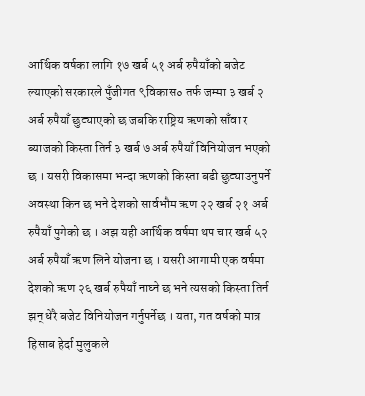आर्थिक वर्षका लागि १७ खर्ब ५१ अर्ब रुपैयाँको बजेट ल्याएको सरकारले पुँजीगत ९विकास० तर्फ जम्मा ३ खर्ब २ अर्ब रुपैयाँ छुट्याएको छ जबकि राष्ट्रिय ऋणको साँवा र ब्याजको किस्ता तिर्न ३ खर्ब ७ अर्ब रुपैयाँ विनियोजन भएको छ । यसरी विकासमा भन्दा ऋणको किस्ता बढी छुट्याउनुपर्ने अवस्था किन छ भने देशको सार्वभौम ऋण २२ खर्ब २१ अर्ब रुपैयाँ पुगेको छ । अझ यही आर्थिक वर्षमा थप चार खर्ब ५२ अर्ब रुपैयाँ ऋण लिने योजना छ । यसरी आगामी एक वर्षमा देशको ऋण २६ खर्ब रुपैयाँ नाघ्ने छ भने त्यसको किस्ता तिर्न झन् धेरै बजेट विनियोजन गर्नुपर्नेछ । यता, गत वर्षको मात्र हिसाब हेर्दा मुलुकले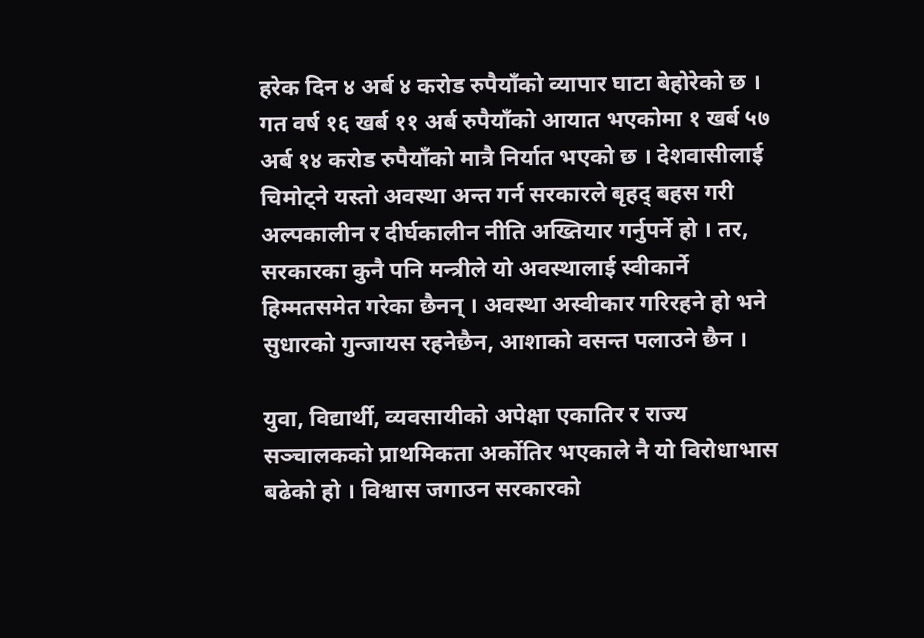हरेक दिन ४ अर्ब ४ करोड रुपैयाँको व्यापार घाटा बेहोरेको छ । गत वर्ष १६ खर्ब ११ अर्ब रुपैयाँको आयात भएकोमा १ खर्ब ५७ अर्ब १४ करोड रुपैयाँको मात्रै निर्यात भएको छ । देशवासीलाई चिमोट्ने यस्तो अवस्था अन्त गर्न सरकारले बृहद् बहस गरी अल्पकालीन र दीर्घकालीन नीति अख्तियार गर्नुपर्ने हो । तर, सरकारका कुनै पनि मन्त्रीले यो अवस्थालाई स्वीकार्ने हिम्मतसमेत गरेका छैनन् । अवस्था अस्वीकार गरिरहने हो भने सुधारको गुन्जायस रहनेछैन, आशाको वसन्त पलाउने छैन ।

युवा, विद्यार्थी, व्यवसायीको अपेक्षा एकातिर र राज्य सञ्चालकको प्राथमिकता अर्कोतिर भएकाले नै यो विरोधाभास बढेको हो । विश्वास जगाउन सरकारको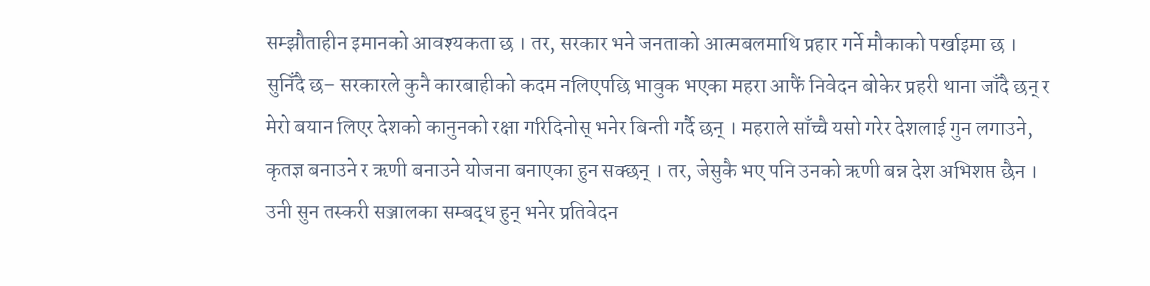सम्झौताहीन इमानको आवश्यकता छ । तर, सरकार भने जनताको आत्मबलमाथि प्रहार गर्ने मौकाको पर्खाइमा छ । सुनिँदै छ– सरकारले कुनै कारबाहीको कदम नलिएपछि भावुक भएका महरा आफैं निवेदन बोकेर प्रहरी थाना जाँदै छन् र मेरो बयान लिएर देशको कानुनको रक्षा गरिदिनोस् भनेर बिन्ती गर्दै छन् । महराले साँच्चै यसो गरेर देशलाई गुन लगाउने, कृतज्ञ बनाउने र ऋणी बनाउने योजना बनाएका हुन सक्छन् । तर, जेसुकै भए पनि उनको ऋणी बन्न देश अभिशप्त छैन । उनी सुन तस्करी सञ्जालका सम्बद्ध हुन् भनेर प्रतिवेदन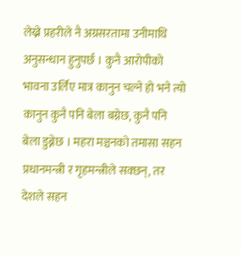लेख्ने प्रहरीले नै अग्रसरतामा उनीमाथि अनुसन्धान हुनुपर्छ । कुनै आरोपीको भावना उर्लिए मात्र कानुन चल्ने हो भने त्यो कानुन कुनै पनि बेला बग्नेछ, कुनै पनि बेला डुब्नेछ । महरा मञ्चनको तमासा सहन प्रधानमन्त्री र गृहमन्त्रीले सक्छन्, तर देशले सहन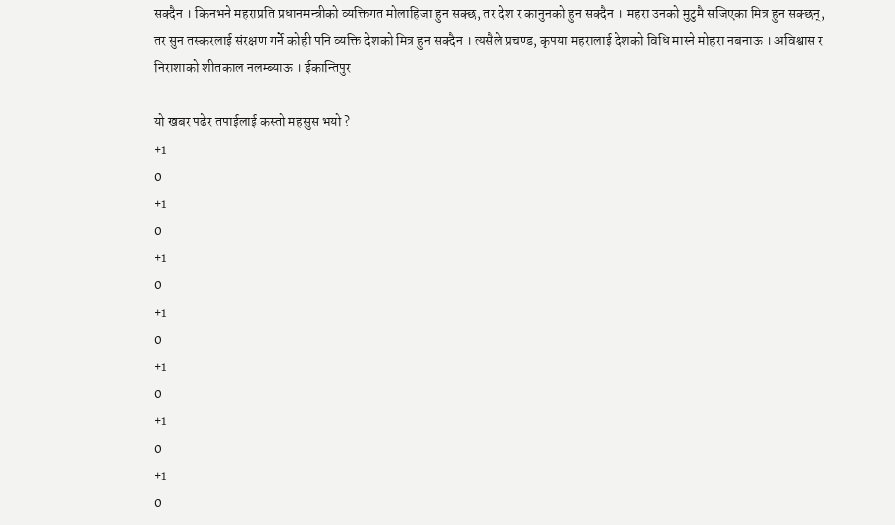सक्दैन । किनभने महराप्रति प्रधानमन्त्रीको व्यक्तिगत मोलाहिजा हुन सक्छ, तर देश र कानुनको हुन सक्दैन । महरा उनको मुटुमै सजिएका मित्र हुन सक्छन्, तर सुन तस्करलाई संरक्षण गर्ने कोही पनि व्यक्ति देशको मित्र हुन सक्दैन । त्यसैले प्रचण्ड, कृपया महरालाई देशको विधि मास्ने मोहरा नबनाऊ । अविश्वास र निराशाको शीतकाल नलम्ब्याऊ । ईकान्तिपुर

यो खबर पढेर तपाईलाई कस्तो महसुस भयो ?
+1
0
+1
0
+1
0
+1
0
+1
0
+1
0
+1
0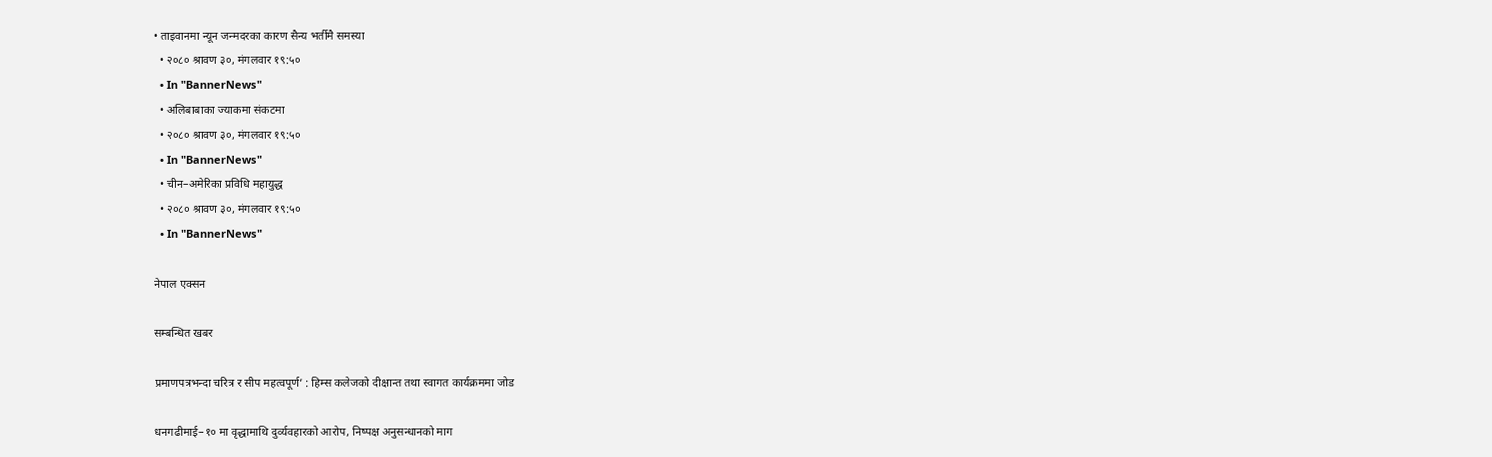• ताइवानमा न्यून जन्मदरका कारण सैन्य भर्तीमै समस्या
  • २०८० श्रावण ३०, मंगलवार १९:५०
  • In "BannerNews"
  • अलिबाबाका ज्याकमा संकटमा
  • २०८० श्रावण ३०, मंगलवार १९:५०
  • In "BannerNews"
  • चीन–अमेरिका प्रविधि महायुद्ध
  • २०८० श्रावण ३०, मंगलवार १९:५०
  • In "BannerNews"

नेपाल एक्सन

सम्बन्धित खबर

प्रमाणपत्रभन्दा चरित्र र सीप महत्वपूर्ण’ : हिम्स कलेजको दीक्षान्त तथा स्वागत कार्यक्रममा जोड

धनगढीमाई–१० मा वृद्धामाथि दुर्व्यवहारको आरोप, निष्पक्ष अनुसन्धानको माग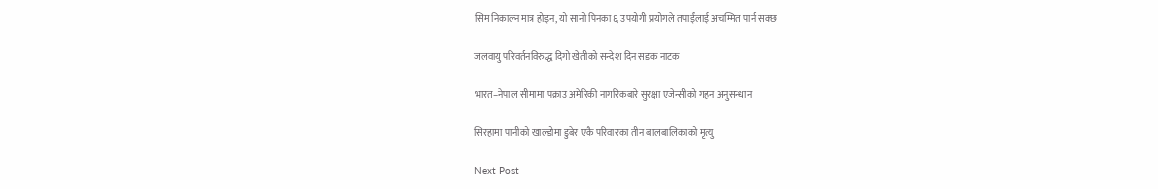सिम निकाल्न मात्र होइन, यो सानो पिनका ६ उपयोगी प्रयोगले तपाईंलाई अचम्मित पार्न सक्छ

जलवायु परिवर्तनविरुद्ध दिगो खेतीको सन्देश दिन सडक नाटक

भारत–नेपाल सीमामा पक्राउ अमेरिकी नागरिकबारे सुरक्षा एजेन्सीको गहन अनुसन्धान

सिरहामा पानीको खाल्डोमा डुबेर एकै परिवारका तीन बालबालिकाको मृत्यु

Next Post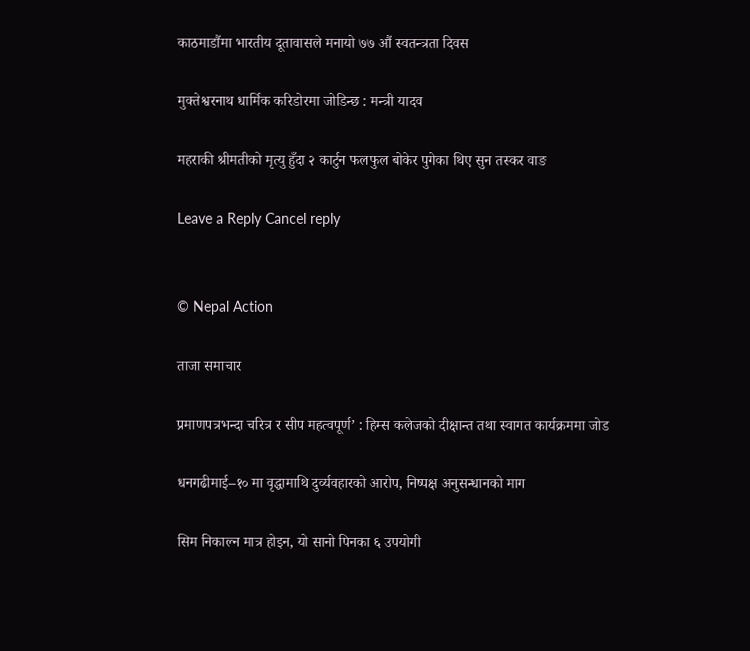काठमाडौंमा भारतीय दूतावासले मनायो ७७ औं स्वतन्त्रता दिवस

मुक्तेश्वरनाथ धार्मिक करिडोरमा जोडिन्छ : मन्त्री यादव

महराकी श्रीमतीको मृत्यु हुँदा २ कार्टुन फलफुल बोकेर पुगेका थिए सुन तस्कर वाङ

Leave a Reply Cancel reply


© Nepal Action

ताजा समाचार

प्रमाणपत्रभन्दा चरित्र र सीप महत्वपूर्ण’ : हिम्स कलेजको दीक्षान्त तथा स्वागत कार्यक्रममा जोड

धनगढीमाई–१० मा वृद्धामाथि दुर्व्यवहारको आरोप, निष्पक्ष अनुसन्धानको माग

सिम निकाल्न मात्र होइन, यो सानो पिनका ६ उपयोगी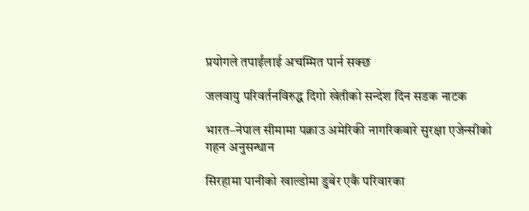प्रयोगले तपाईंलाई अचम्मित पार्न सक्छ

जलवायु परिवर्तनविरुद्ध दिगो खेतीको सन्देश दिन सडक नाटक

भारत–नेपाल सीमामा पक्राउ अमेरिकी नागरिकबारे सुरक्षा एजेन्सीको गहन अनुसन्धान

सिरहामा पानीको खाल्डोमा डुबेर एकै परिवारका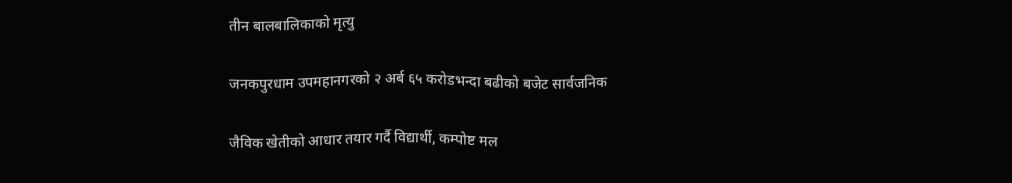तीन बालबालिकाको मृत्यु

जनकपुरधाम उपमहानगरको २ अर्ब ६५ करोडभन्दा बढीको बजेट सार्वजनिक

जैविक खेतीको आधार तयार गर्दै विद्यार्थी, कम्पोष्ट मल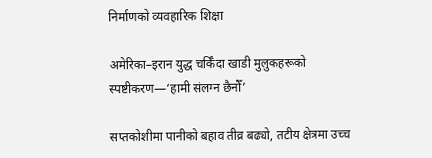निर्माणको व्यवहारिक शिक्षा

अमेरिका–इरान युद्ध चर्किँदा खाडी मुलुकहरूको स्पष्टीकरण—‘हामी संलग्न छैनौँ’

सप्तकोशीमा पानीको बहाव तीव्र बढ्यो, तटीय क्षेत्रमा उच्च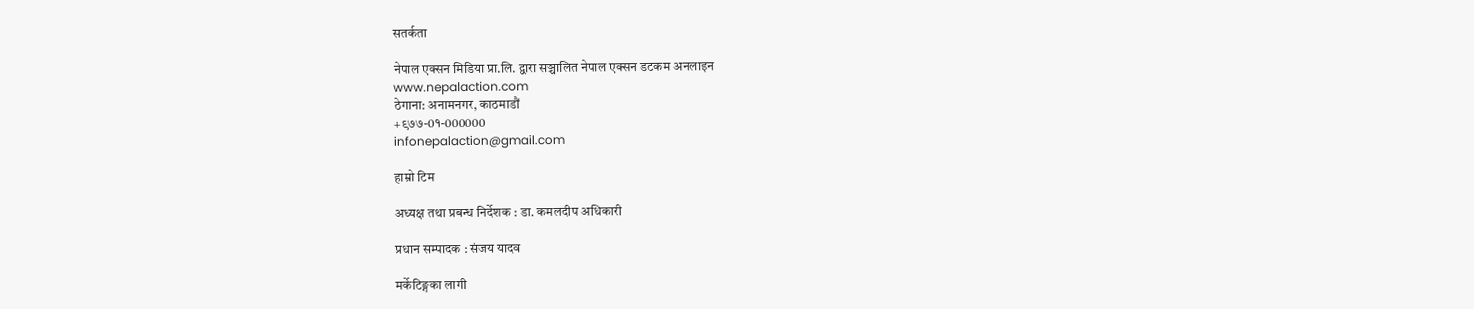सतर्कता

नेपाल एक्सन मिडिया प्रा.लि. द्वारा सञ्चालित नेपाल एक्सन डटकम अनलाइन
www.nepalaction.com
ठेगाना: अनामनगर, काठमाडौं
+९७७-0१-000000
infonepalaction@gmail.com

हाम्रो टिम

अध्यक्ष तथा प्रबन्ध निर्देशक : डा. कमलदीप अधिकारी

प्रधान सम्पादक : संजय यादव

मर्केटिङ्गका लागी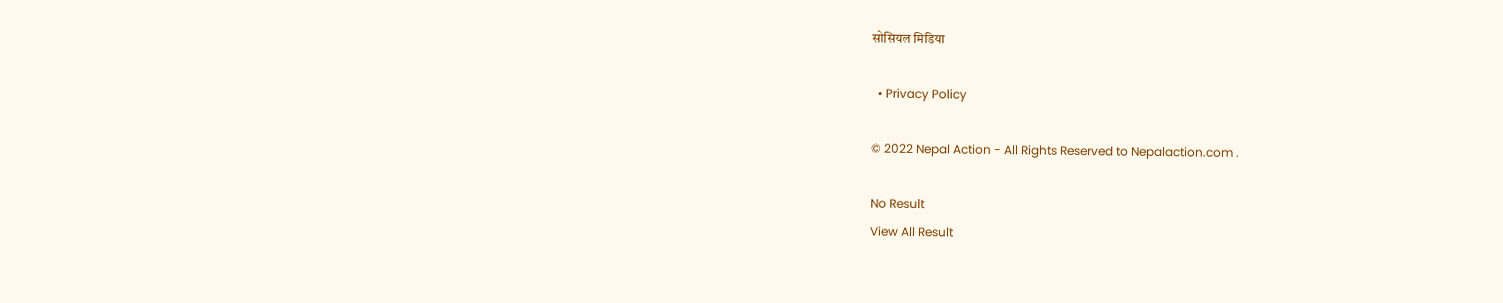सोसियल मिडिया

  • Privacy Policy

© 2022 Nepal Action - All Rights Reserved to Nepalaction.com .

No Result
View All Result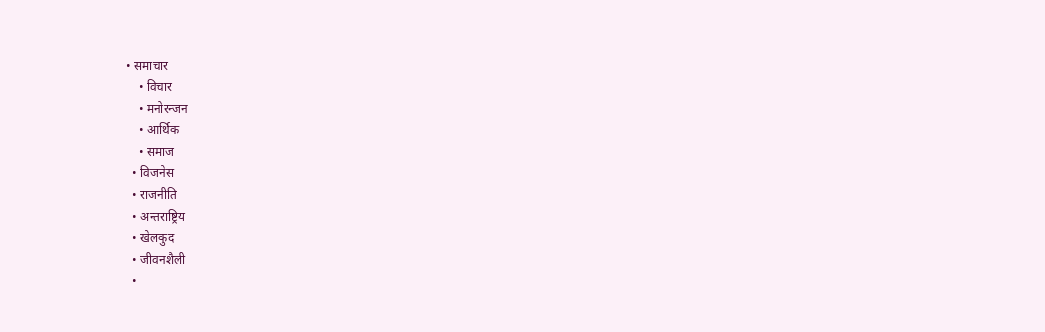• समाचार
    • विचार
    • मनोरन्जन
    • आर्थिक
    • समाज
  • विजनेस
  • राजनीति
  • अन्तराष्ट्रिय
  • खेलकुद
  • जीवनशैली
  •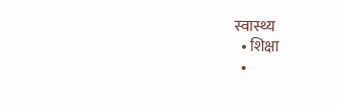स्वास्थ्य
  • शिक्षा
  •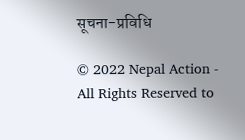सूचना-प्रविधि

© 2022 Nepal Action - All Rights Reserved to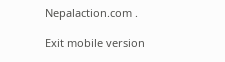Nepalaction.com .

Exit mobile version